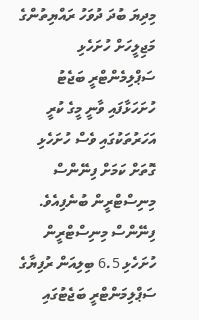މިދިޔަ ބުދަ ދުވަހު ރައްޔިތުންގެ މަޖިލީހަށް ހުށަހެޅި ސަޕްލިމެންޓްރީ ބަޖެޓު ހުށަހަޅާފައި ވާނީ މީގެ ކުރީ އަހަރުތަކުގައި ވެސް ހުށަހެޅި ގޮތަށް ކަމަށް ފިނޭންސް މިނިސްޓްރީން ބުނެފިއެވެ.
ފިނޭންސް މިނިސްޓްރީން ހުށަހެޅި 6.5 ބިލިއަން ރުފިޔާގެ ސަޕްލިމަންޓްރީ ބަޖެޓުގައި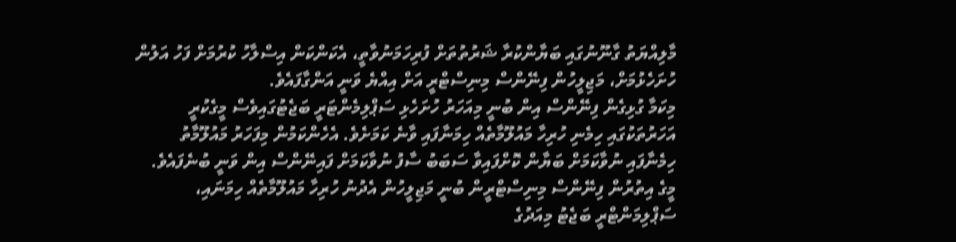މާލިއްޔަތު ގާނޫނުގައި ބަޔާންކުރާ ޝަރުތުތަށް ފުރިހަމަނުވާތީ، އެކަންކަން އިސްލާހު ކުރުމަށް ފަހު އަލުން ހުށަހެޅުމަށް، މަޖިލީހުން ފިނޭންސް މިނިސްޓްރީ އަށް އިއްޔެ ވަނީ އަންގާފައެވެ.
މިކަމާ ގުޅިގެން ފިނޭންސް އިން ބުނީ މިއަހަރު ހުށަހެޅި ސަޕްލިމެންޓަރީ ބަޖެޓުގައިވެސް މީގެކުރީ އަހަރުތަކުގައި ހިމެނި ހުރިހާ މައުލޫމާތެއް ހިމަނާފައި ވާނެ ކަމަށެވެ. އެހެންކަމުން މިފަހަރު މައުލޫމާތު ހިމެނާފައި ނުވާކަމަށް ބަޔާން ކޮށްފައިވާ ސަބަބު ސާފު ނުވާކަމަށް ފައިނޭންސް އިން ވަނީ ބުނެފައެވެ.
މީގެ އިތުރުން ފިނޭންސް މިނިސްޓްރީން ބުނީ މަޖިލީހުން އެދުނު ހުރިހާ މައުލޫމާތެއް ހިމަނައި، ސަޕްލިމަންޓްރީ ބަޖެޓު މިއަދުގެ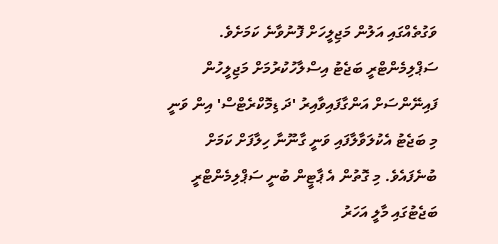ވަގުތެއްގައި އަލުން މަޖިލީހަށް ފޮނުވާނެ ކަމަށެވެ.
ސަޕްލިމެންޓްރީ ބަޖެޓު އިސްލާހުކުރުމަށް މަޖިލީހުން ފައިނޭންސަށް އަންގާފައިވާއިރު 'ދަ ޑިމޮކްރެޓްސް' އިން ވަނީ މި ބަޖެޓު އެކުލަވާލާފައި ވަނީ ގާނޫނާ ހިލާފަށް ކަމަށް ބުނެފައެވެ. މި ގޮތުން އެ ޕާޓީން ބުނީ ސަޕްލިމެންޓްރީ ބަޖެޓުގައި މާލީ އަހަރު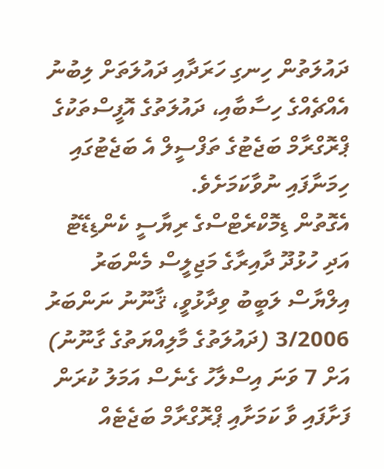ދައުލަތުން ހިނގި ހަރަދާއި ދައުލަތަށް ލިބުނު އެއްޗެއްގެ ހިސާބާއި، ދައުލަތުގެ އޮފީސްތަކުގެ ޕްރޮގްރާމް ބަޖެޓުގެ ތަފްސީލް އެ ބަޖެޓުގައި ހިމަނާފައި ނުވާކަމަށެވެ.
އެގޮތުން ޑިމޮކްރެޓްސްގެ ރިޔާސީ ކެންޑިޑޭޓު އަދި ހުޅުދޫ ދާއިރާގެ މަޖިލީސް މެންބަރު އިލްޔާސް ލަބީބު ވިދާޅުވީ، ޤާނޫނު ނަންބަރު 3/2006 (ދައުލަތުގެ މާލިއްޔަތުގެ ގާނޫނު) އަށް 7 ވަނަ އިސްލާހު ގެނެސް އަމަލު ކުރަން ފަށާފައި ވާ ކަމަށާއި ޕްރޮގްރާމް ބަޖެޓެއް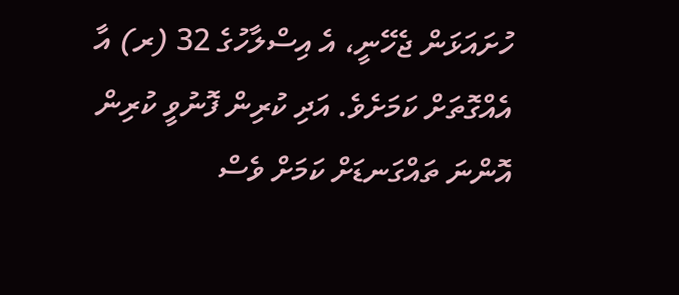ހުށައަޅަން ޖެހޭނީ، އެ އިސްލާހުގެ 32 (ރ) އާ އެއްގޮތަށް ކަމަށެވެ. އަދި ކުރިން ފޮނުވީ ކުރިން އޮންނަ ތައްގަނޑަށް ކަމަށް ވެސް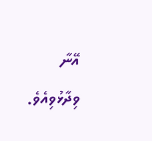އޭނާ ވިދާޅުވިއެވެ.